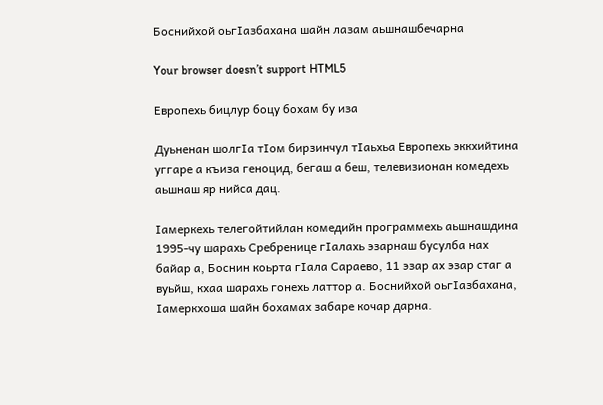Боснийхой оьгIазбахана шайн лазам аьшнашбечарна

Your browser doesn’t support HTML5

Европехь бицлур боцу бохам бу иза

Дуьненан шолгIа тIом бирзинчул тIаьхьа Европехь эккхийтина уггаре а къиза геноцид, бегаш а беш, телевизионан комедехь аьшнаш яр нийса дац.

Iамеркехь телегойтийлан комедийн программехь аьшнашдина 1995-чу шарахь Сребренице гIалахь эзарнаш бусулба нах байар а, Боснин коьрта гIала Сараево, 11 эзар ах эзар стаг а вуьйш, кхаа шарахь гонехь латтор а. Боснийхой оьгIазбахана, Iамеркхоша шайн бохамах забаре кочар дарна.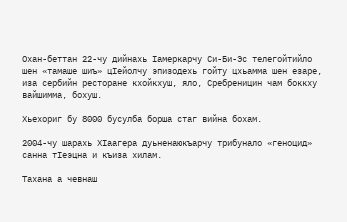Охан-беттан 22-чу дийнахь Iамеркарчу Си-Би-Эс телегойтийло шен «тамаше шиъ» цIейолчу эпизодехь гойту цхьамма шен езаре, иза сербийн ресторане кхойкхуш, яло, Сребреницин чам боккху вайшимма, бохуш.

Хьехориг бу 8000 бусулба борша стаг вийна бохам.

2004-чу шарахь ХIаагера дуьненаюкъарчу трибунало «геноцид» санна тIеэцна и къиза хилам.

Тахана а чевнаш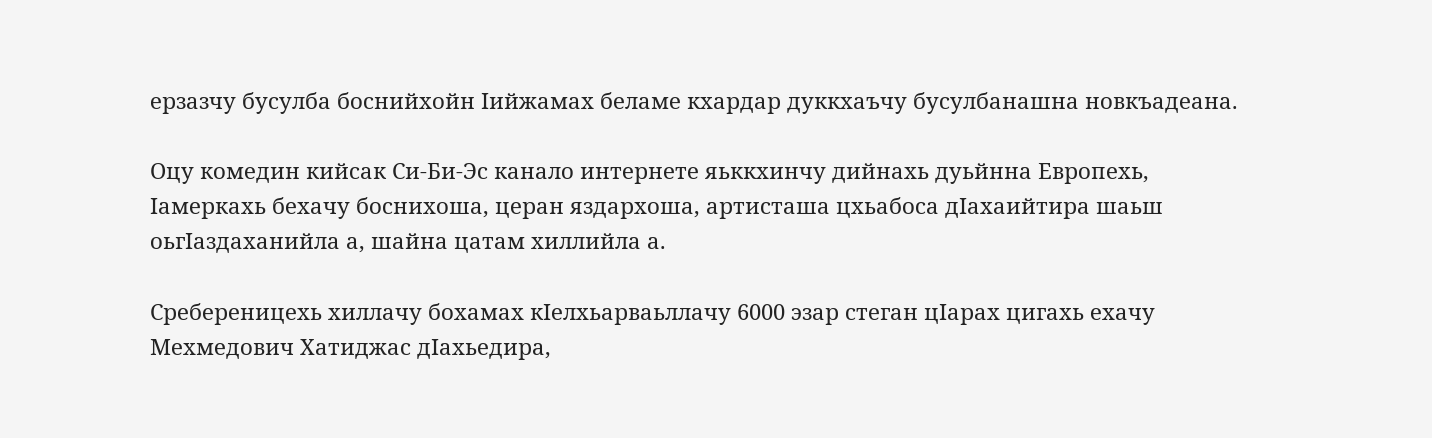ерзазчу бусулба боснийхойн Iийжамах беламе кхардар дуккхаъчу бусулбанашна новкъадеана.

Оцу комедин кийсак Си-Би-Эс канало интернете яьккхинчу дийнахь дуьйнна Европехь, Iамеркахь бехачу боснихоша, церан яздархоша, артисташа цхьабоса дIахаийтира шаьш оьгIаздаханийла а, шайна цатам хиллийла а.

Сребереницехь хиллачу бохамах кIелхьарваьллачу 6000 эзар стеган цIарах цигахь ехачу Мехмедович Хатиджас дIахьедира,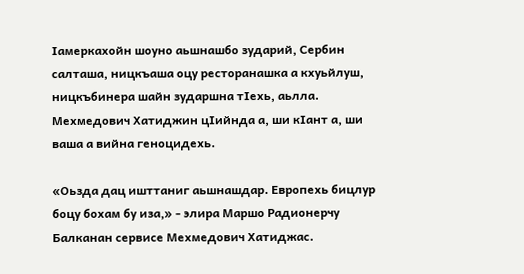Iамеркахойн шоуно аьшнашбо зударий, Сербин салташа, ницкъаша оцу ресторанашка а кхуьйлуш, ницкъбинера шайн зударшна тIехь, аьлла. Мехмедович Хатиджин цIийнда а, ши кIант а, ши ваша а вийна геноцидехь.

«Оьзда дац ишттаниг аьшнашдар. Европехь бицлур боцу бохам бу иза,» - элира Маршо Радионерчу Балканан сервисе Мехмедович Хатиджас.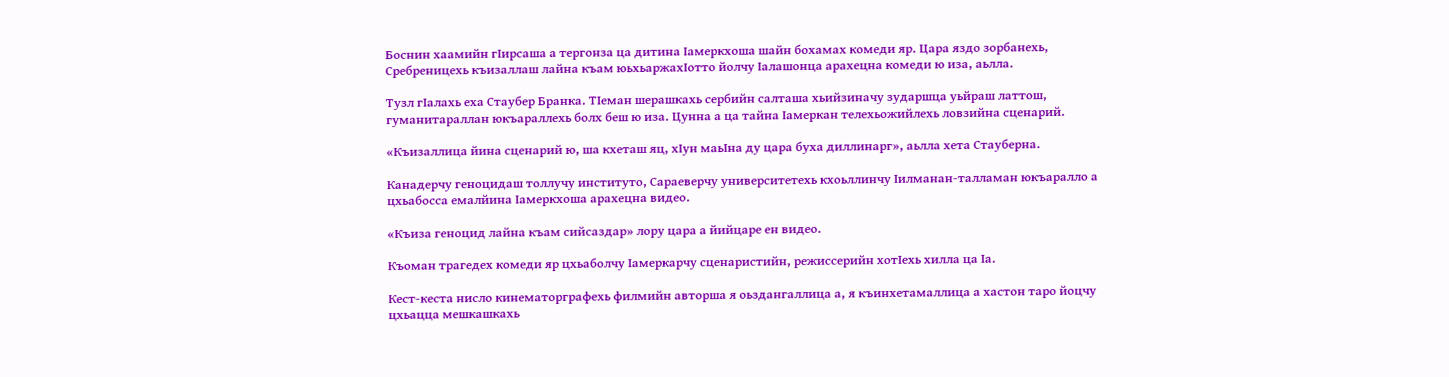Боснин хаамийн гIирсаша а тергонза ца дитина Iамеркхоша шайн бохамах комеди яр. Цара яздо зорбанехь, Сребреницехь къизаллаш лайна къам юьхьаржахIотто йолчу Iалашонца арахецна комеди ю иза, аьлла.

Тузл гIалахь еха Стаубер Бранка. ТIеман шерашкахь сербийн салташа хьийзиначу зударшца уьйраш латтош, гуманитараллан юкъараллехь болх беш ю иза. Цунна а ца тайна Iамеркан телехьожийлехь ловзийна сценарий.

«Къизаллица йина сценарий ю, ша кхеташ яц, хIун маьIна ду цара буха диллинарг», аьлла хета Стауберна.

Канадерчу геноцидаш толлучу институто, Сараеверчу университетехь кхоьллинчу Iилманан-талламан юкъаралло а цхьабосса емалйина Iамеркхоша арахецна видео.

«Къиза геноцид лайна къам сийсаздар» лору цара а йийцаре ен видео.

Къоман трагедех комеди яр цхьаболчу Iамеркарчу сценаристийн, режиссерийн хотIехь хилла ца Iа.

Кест-кеста нисло кинематорграфехь филмийн авторша я оьздангаллица а, я къинхетамаллица а хастон таро йоцчу цхьацца мешкашкахь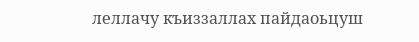леллачу къиззаллах пайдаоьцуш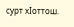сурт хIоттош.